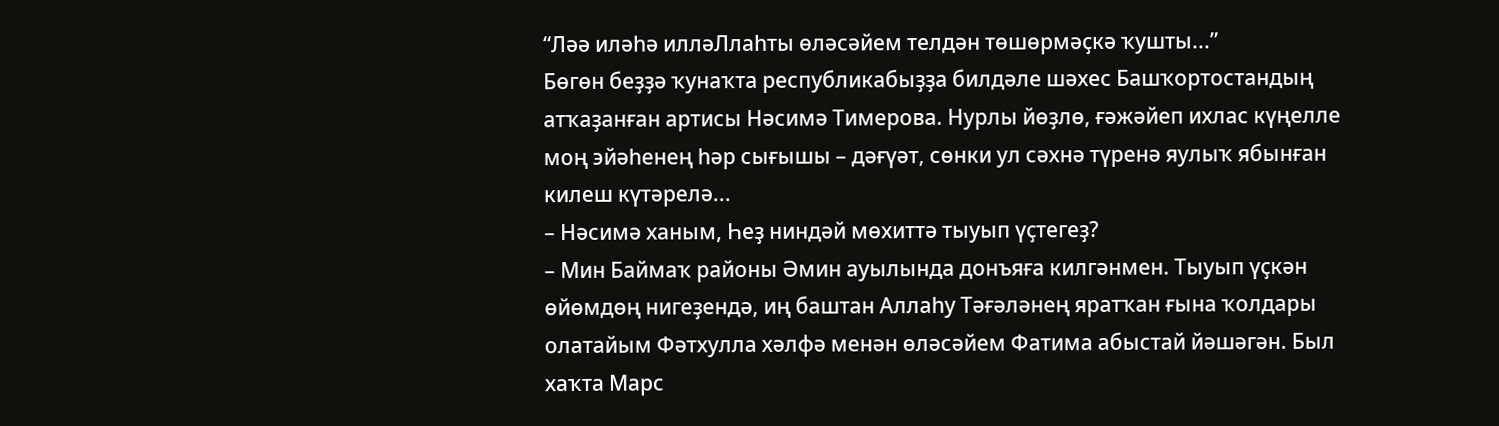“Ләә иләһә илләЛлаһты өләсәйем телдән төшөрмәҫкә ҡушты...”
Бөгөн беҙҙә ҡунаҡта республикабыҙҙа билдәле шәхес Башҡортостандың атҡаҙанған артисы Нәсимә Тимерова. Нурлы йөҙлө, ғәжәйеп ихлас күңелле моң эйәһенең һәр сығышы – дәғүәт, сөнки ул сәхнә түренә яулыҡ ябынған килеш күтәрелә...
– Нәсимә ханым, Һеҙ ниндәй мөхиттә тыуып үҫтегеҙ?
– Мин Баймаҡ районы Әмин ауылында донъяға килгәнмен. Тыуып үҫкән өйөмдөң нигеҙендә, иң баштан Аллаһу Тәғәләнең яратҡан ғына ҡолдары олатайым Фәтхулла хәлфә менән өләсәйем Фатима абыстай йәшәгән. Был хаҡта Марс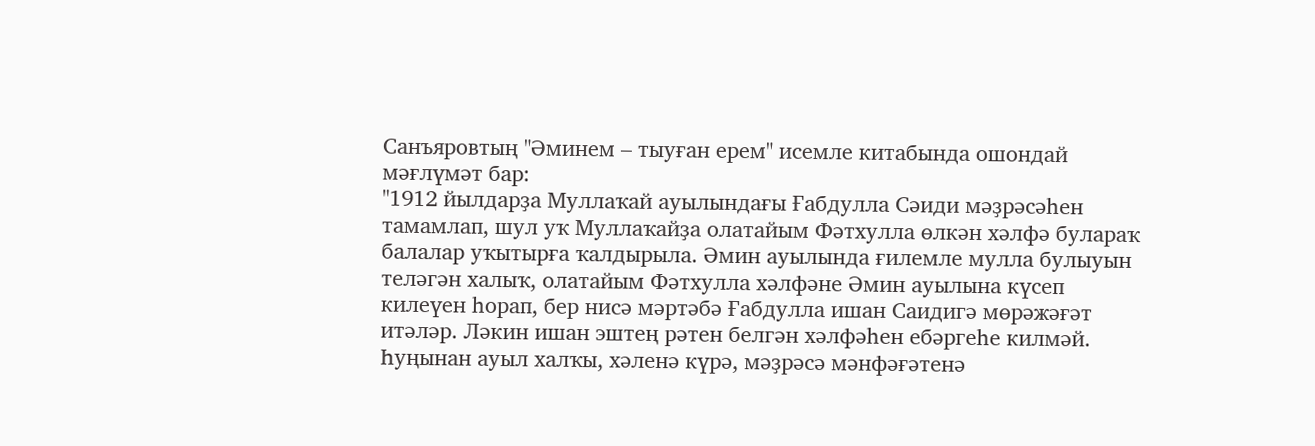Санъяровтың "Әминем – тыуған ерем" исемле китабында ошондай мәғлүмәт бар:
"1912 йылдарҙа Муллаҡай ауылындағы Ғабдулла Сәиди мәҙрәсәһен тамамлап, шул уҡ Муллаҡайҙа олатайым Фәтхулла өлкән хәлфә булараҡ балалар уҡытырға ҡалдырыла. Әмин ауылында ғилемле мулла булыуын теләгән халыҡ, олатайым Фәтхулла хәлфәне Әмин ауылына күсеп килеүен һорап, бер нисә мәртәбә Ғабдулла ишан Саидигә мөрәжәғәт итәләр. Ләкин ишан эштең рәтен белгән хәлфәһен ебәргеһе килмәй. Һуңынан ауыл халҡы, хәленә күрә, мәҙрәсә мәнфәғәтенә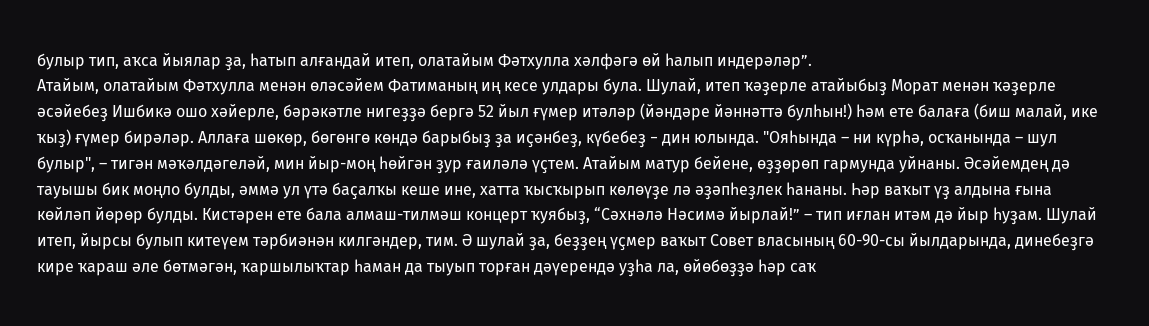булыр тип, аҡса йыялар ҙа, һатып алғандай итеп, олатайым Фәтхулла хәлфәгә өй һалып индерәләр”.
Атайым, олатайым Фәтхулла менән өләсәйем Фатиманың иң кесе улдары була. Шулай, итеп ҡәҙерле атайыбыҙ Морат менән ҡәҙерле әсәйебеҙ Ишбикә ошо хәйерле, бәрәкәтле нигеҙҙә бергә 52 йыл ғүмер итәләр (йәндәре йәннәттә булһын!) һәм ете балаға (биш малай, ике ҡыҙ) ғүмер бирәләр. Аллаға шөкөр, бөгөнгө көндә барыбыҙ ҙа иҫәнбеҙ, күбебеҙ − дин юлында. "Ояһында – ни күрһә, осҡанында – шул булыр", – тигән мәҡәлдәгеләй, мин йыр-моң һөйгән ҙур ғаиләлә үҫтем. Атайым матур бейене, өҙҙөрөп гармунда уйнаны. Әсәйемдең дә тауышы бик моңло булды, әммә ул үтә баҫалҡы кеше ине, хатта ҡысҡырып көлөүҙе лә әҙәпһеҙлек һананы. Һәр ваҡыт үҙ алдына ғына көйләп йөрөр булды. Кистәрен ете бала алмаш-тилмәш концерт ҡуябыҙ, “Сәхнәлә Нәсимә йырлай!” – тип иғлан итәм дә йыр һуҙам. Шулай итеп, йырсы булып китеүем тәрбиәнән килгәндер, тим. Ә шулай ҙа, беҙҙең үҫмер ваҡыт Совет власының 60-90-сы йылдарында, динебеҙгә кире ҡараш әле бөтмәгән, ҡаршылыҡтар һаман да тыуып торған дәүерендә уҙһа ла, өйөбөҙҙә һәр саҡ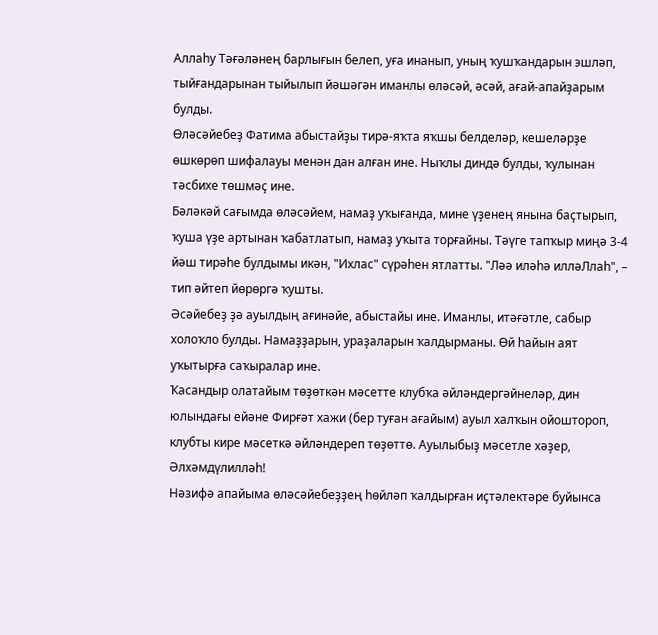Аллаһу Тәғәләнең барлығын белеп, уға инанып, уның ҡушҡандарын эшләп, тыйғандарынан тыйылып йәшәгән иманлы өләсәй, әсәй, ағай-апайҙарым булды.
Өләсәйебеҙ Фатима абыстайҙы тирә-яҡта яҡшы белделәр, кешеләрҙе өшкөрөп шифалауы менән дан алған ине. Ныҡлы диндә булды, ҡулынан тәсбихе төшмәҫ ине.
Бәләкәй сағымда өләсәйем, намаҙ уҡығанда, мине үҙенең янына баҫтырып, ҡуша үҙе артынан ҡабатлатып, намаҙ уҡыта торғайны. Тәүге тапҡыр миңә 3-4 йәш тирәһе булдымы икән, "Ихлас" сүрәһен ятлатты. "Ләә иләһә илләЛлаһ", – тип әйтеп йөрөргә ҡушты.
Әсәйебеҙ ҙә ауылдың ағинәйе, абыстайы ине. Иманлы, итәғәтле, сабыр холоҡло булды. Намаҙҙарын, ураҙаларын ҡалдырманы. Өй һайын аят уҡытырға саҡыралар ине.
Ҡасандыр олатайым төҙөткән мәсетте клубҡа әйләндергәйнеләр, дин юлындағы ейәне Фирғәт хажи (бер туған ағайым) ауыл халҡын ойоштороп, клубты кире мәсеткә әйләндереп төҙөттө. Ауылыбыҙ мәсетле хәҙер, Әлхәмдүлилләһ!
Нәзифә апайыма өләсәйебеҙҙең һөйләп ҡалдырған иҫтәлектәре буйынса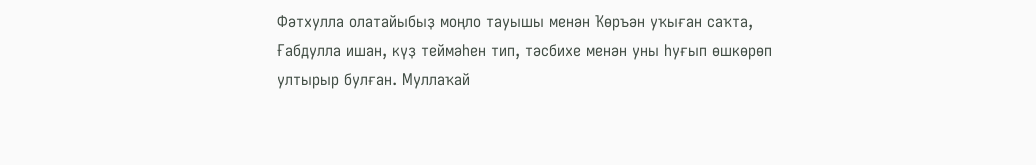Фәтхулла олатайыбыҙ моңло тауышы менән Ҡөръән уҡыған саҡта, Ғабдулла ишан, күҙ теймәһен тип, тәсбихе менән уны һуғып өшкөрөп ултырыр булған. Муллаҡай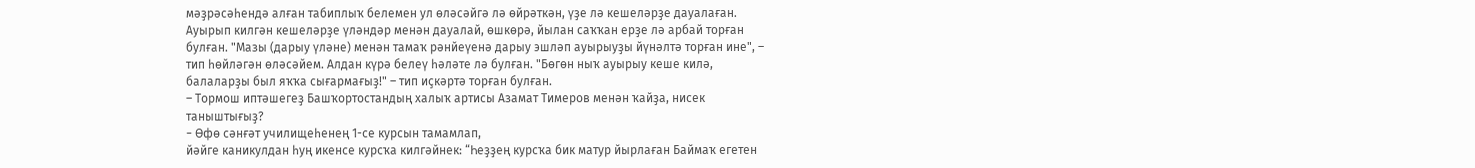мәҙрәсәһендә алған табиплыҡ белемен ул өләсәйгә лә өйрәткән, үҙе лә кешеләрҙе дауалаған. Ауырып килгән кешеләрҙе үләндәр менән дауалай, өшкөрә, йылан саҡҡан ерҙе лә арбай торған булған. "Мазы (дарыу үләне) менән тамаҡ рәнйеүенә дарыу эшләп ауырыуҙы йүнәлтә торған ине", – тип һөйләгән өләсәйем. Алдан күрә белеү һәләте лә булған. "Бөгөн ныҡ ауырыу кеше килә, балаларҙы был яҡҡа сығармағыҙ!" – тип иҫкәртә торған булған.
– Тормош иптәшегеҙ Башҡортостандың халыҡ артисы Азамат Тимеров менән ҡайҙа, нисек таныштығыҙ?
− Өфө сәнғәт училищеһенең 1-се курсын тамамлап,
йәйге каникулдан һуң икенсе курсҡа килгәйнек: “Һеҙҙең курсҡа бик матур йырлаған Баймаҡ егетен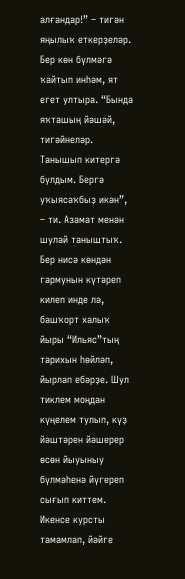алғандар!” – тигән яңылыҡ еткерҙеләр. Бер көн бүлмәгә ҡайтып инһәм, ят егет ултыра. “Бында яҡташың йәшәй, тигәйнеләр. Танышып китергә булдым. Бергә уҡыясаҡбыҙ икән”, – ти. Азамат менән шулай таныштыҡ. Бер нисә көндән гармунын күтәреп килеп инде лә, башҡорт халыҡ йыры “Ильяс”тың тарихын һөйләп, йырлап ебәрҙе. Шул тиклем моңдан күңелем тулып, күҙ йәштәрен йәшерер өсөн йыуыныу бүлмәһенә йүгереп сығып киттем.
Икенсе курсты тамамлап, йәйге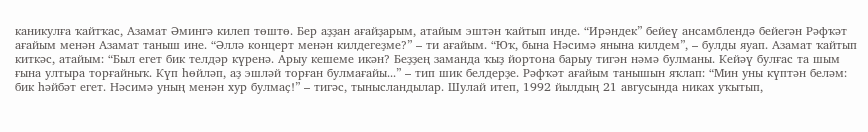каникулға ҡайтҡас, Азамат Әмингә килеп төштө. Бер аҙҙан ағайҙарым, атайым эштән ҡайтып инде. “Ирәндек” бейеү ансамблендә бейегән Рәфҡәт ағайым менән Азамат таныш ине. “Әллә концерт менән килдегеҙме?” – ти ағайым. “Юҡ, бына Нәсимә янына килдем”, – булды яуап. Азамат ҡайтып киткәс, атайым: “Был егет бик телдәр күренә. Арыу кешеме икән? Беҙҙең заманда ҡыҙ йортона барыу тигән нәмә булманы. Кейәү булғас та шым ғына ултыра торғайныҡ. Күп һөйләп, аҙ эшләй торған булмағайы...” – тип шик белдерҙе. Рәфҡәт ағайым танышын яҡлап: “Мин уны күптән беләм: бик һәйбәт егет. Нәсимә уның менән хур булмаҫ!” – тигәс, тынысландылар. Шулай итеп, 1992 йылдың 21 авгусында никах уҡытып,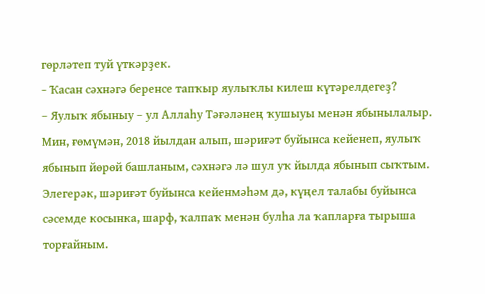гөрләтеп туй үткәрҙек.
− Ҡасан сәхнәгә беренсе тапҡыр яулыҡлы килеш күтәрелдегеҙ?
– Яулыҡ ябыныу – ул Аллаһу Тәғәләнең ҡушыуы менән ябынылалыр. Мин, ғөмүмән, 2018 йылдан алып, шәриғәт буйынса кейенеп, яулыҡ ябынып йөрөй башланым, сәхнәгә лә шул уҡ йылда ябынып сыҡтым. Элегерәк, шәриғәт буйынса кейенмәһәм дә, күңел талабы буйынса сәсемде косынка, шарф, ҡалпаҡ менән булһа ла ҡапларға тырыша торғайным.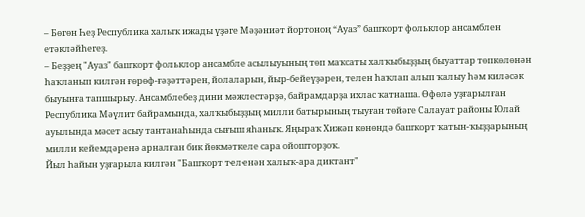– Бөгөн Һеҙ Республика халыҡ ижады үҙәге Мәҙәниәт йортоноң “Ауаз” башҡорт фольклор ансамблен етәкләйһегеҙ.
– Беҙҙең "Ауаз" башҡорт фольклор ансамбле асылыуының төп маҡсаты халҡыбыҙҙың быуаттар төпкөлөнән һаҡланып килгән ғөрөф-ғәҙәттәрен, йолаларын, йыр-бейеүҙәрен, телен һаҡлап алып ҡалыу һәм киләсәк быуынға тапшырыу. Ансамблебеҙ дини мәжлестәрҙә, байрамдарҙа ихлас ҡатнаша. Өфөлә уҙғарылған Республика Мәүлит байрамында, халҡыбыҙҙың милли батырының тыуған төйәге Салауат районы Юлай ауылында мәсет асыу тантанаһында сығыш яһаныҡ. Яңыраҡ Хижәп көнөндә башҡорт ҡатын-ҡыҙҙарының милли кейемдәренә арналған бик йөкмәткеле сара ойошторҙоҡ.
Йыл һайын уҙғарыла килгән "Башҡорт тҽлҽнән халыҡ-ара диктант"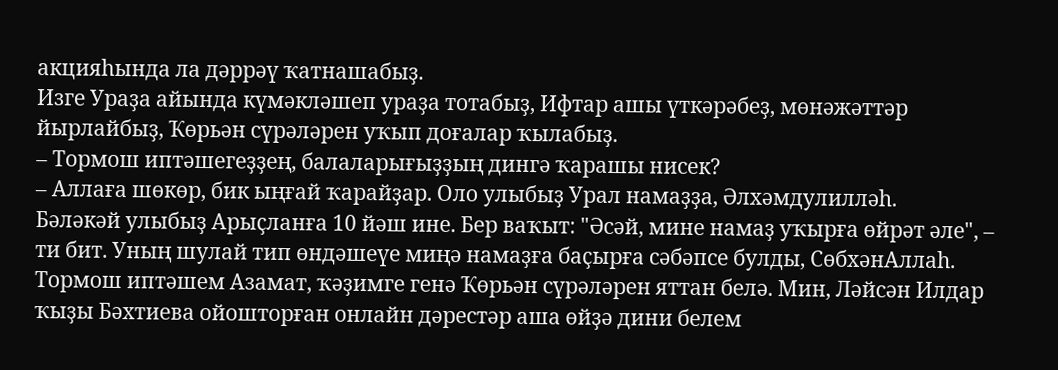акцияһында ла дәррәү ҡатнашабыҙ.
Изге Ураҙа айында күмәкләшеп ураҙа тотабыҙ, Ифтар ашы үткәрәбеҙ, мөнәжәттәр йырлайбыҙ, Ҡөрьән сүрәләрен уҡып доғалар ҡылабыҙ.
– Тормош иптәшегеҙҙең, балаларығыҙҙың дингә ҡарашы нисек?
– Аллаға шөкөр, бик ыңғай ҡарайҙар. Оло улыбыҙ Урал намаҙҙа, Әлхәмдулилләһ.
Бәләкәй улыбыҙ Арыҫланға 10 йәш ине. Бер ваҡыт: "Әсәй, мине намаҙ уҡырға өйрәт әле", – ти бит. Уның шулай тип өндәшеүе миңә намаҙға баҫырға сәбәпсе булды, СөбхәнАллаһ.
Тормош иптәшем Азамат, ҡәҙимге генә Ҡөрьән сүрәләрен яттан белә. Мин, Ләйсән Илдар ҡыҙы Бәхтиева ойошторған онлайн дәрестәр аша өйҙә дини белем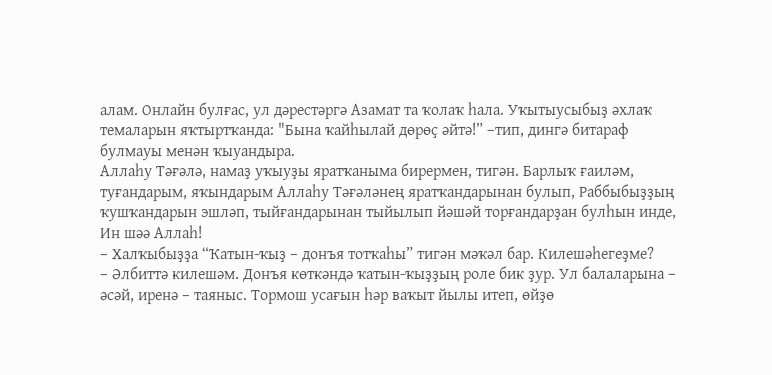алам. Онлайн булғас, ул дәрестәргә Азамат та ҡолаҡ һала. Уҡытыусыбыҙ әхлаҡ темаларын яҡтыртҡанда: "Бына ҡайһылай дөрөҫ әйтә!” –тип, дингә битараф булмауы менән ҡыуандыра.
Аллаһу Тәғәлә, намаҙ уҡыуҙы яратҡаныма бирермен, тигән. Барлыҡ ғаиләм, туғандарым, яҡындарым Аллаһу Тәғәләнең яратҡандарынан булып, Раббыбыҙҙың ҡушҡандарын эшләп, тыйғандарынан тыйылып йәшәй торғандарҙан булһын инде, Ин шәә Аллаһ!
– Халҡыбыҙҙа “Ҡатын-ҡыҙ – донъя тотҡаһы” тигән мәҡәл бар. Килешәһегеҙме?
– Әлбиттә килешәм. Донъя көткәндә ҡатын-ҡыҙҙың роле бик ҙур. Ул балаларына – әсәй, иренә – таяныс. Тормош усағын һәр ваҡыт йылы итеп, өйҙө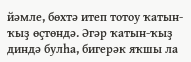йәмле, бөхтә итеп тотоу ҡатын-ҡыҙ өҫтөндә. Әгәр ҡатын-ҡыҙ диндә булһа, бигерәк яҡшы ла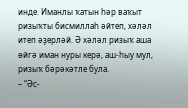инде. Иманлы ҡатын һәр ваҡыт ризыҡты бисмиллаһ әйтеп, хәләл итеп әҙерләй. Ә хәләл ризыҡ аша өйгә иман нуры керә, аш-һыу мул, ризыҡ бәрәкәтле була.
– “Әс-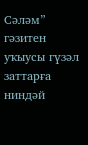Сәләм” гәзитен уҡыусы гүзәл заттарға ниндәй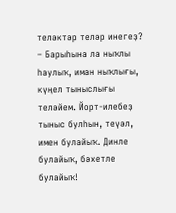теләктәр теләр инегеҙ?
– Барыһына ла ныҡлы һаулыҡ, иман ныҡлығы, күңел тыныслығы теләйем. Йорт-илебеҙ тыныс булһын, теүәл, имен булайыҡ. Динле булайыҡ, бәхетле булайыҡ!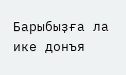Барыбыҙға ла ике донъя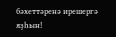бәхеттәренә ирешергә яҙһын!